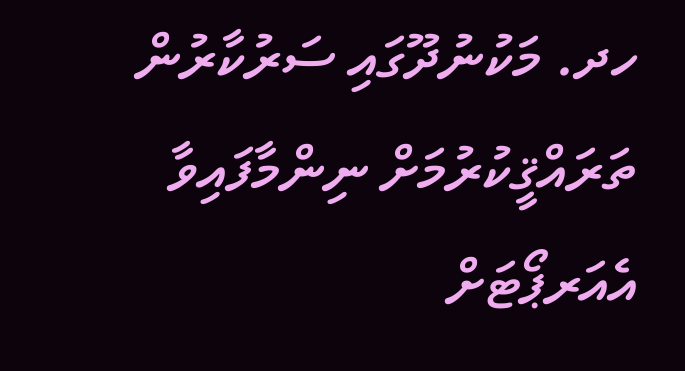ހދ. މަކުނުދޫގައި ސަރުކާރުން ތަރައްޤީކުރުމަށް ނިންމާފައިވާ އެއަރޕޯޓަށް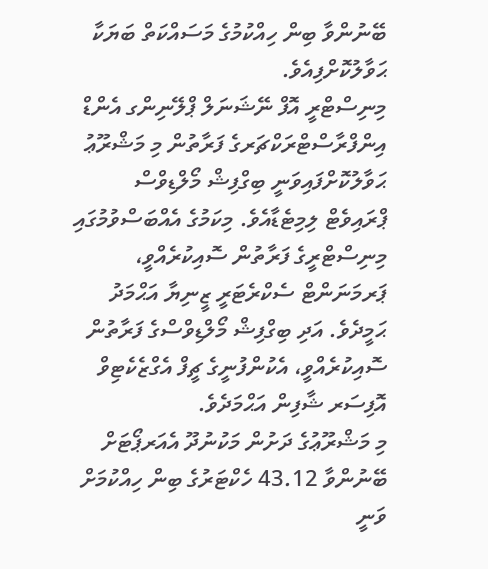ބޭނުންވާ ބިން ހިއްކުމުގެ މަސައްކަތް ބަޔަކާ ޙަވާލުކޮށްފިއެވެ.
މިނިސްޓްރީ އޮފް ނޭޝަނަލް ޕްލޭނިންގ އެންޑް އިންފްރާސްޓްރަކްޗަރގެ ފަރާތުން މި މަޝްރޫޢު ޙަވާލުކޮށްފައިވަނީ ބިގްފިޝް މޯލްޑިވްސް ޕްރައިވެޓް ލިމިޓެޑާއެވެ. މިކަމުގެ އެއްބަސްވުމުގައި މިނިސްޓްރީގެ ފަރާތުން ސޮއިކުރެއްވީ، ޕަރމަނަންޓް ސެކްރެޓަރީ ޒީނިޔާ އަޙްމަދު ޙަމީދެވެ. އަދި ބިގްފިޝް މޯލްޑިވްސްގެ ފަރާތުން ސޮއިކުރެއްވީ، އެކުންފުނީގެ ޗީފް އެގްޒެކެޓިވް އޮފިސަރ ޝާފިން އަޙްމަދެވެ.
މި މަޝްރޫޢުގެ ދަށުން މަކުނުދޫ އެއަރޕޯޓަށް ބޭނުންވާ 43.12 ހެކްޓަރުގެ ބިން ހިއްކުމަށް ވަނީ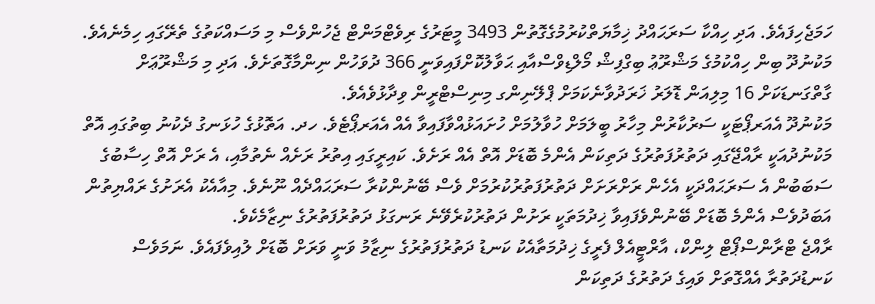ހަމަޖެހިފައެވެ. އަދި ހިއްކާ ސަރަޙައްދު ޚިމާޔަތްކުރުމުގެގޮތުން 3493 މީޓަރުގެ ރިވެޓްމަންޓް ޖެހުންވެސް މި މަސައްކަތުގެ ތެރޭގައި ހިމެނެއެވެ.
މަކުނުދޫ ބިން ހިއްކުމުގެ މަޝްރޫޢު ބިގްފިޝް މޯލްޑިވްސްއާއި ޙަވާލުކޮށްފައިވަނީ 366 ދުވަހުން ނިންމާގޮތަށެވެ. އަދި މި މަޝްރޫޢަށް ގާތްގަނޑަކަށް 16 މިލިއަން ޑޮލަރު ޚަރަދުވާނެކަމަށް ޕްލޭނިންގ މިނިސްޓްރީން ވިދާޅުވެއެވެ.
މަކުނުދޫ އެއަރޕޯޓަކީ ސަރުކާރުން މިހާރު ބީލަމަށް ހުވާލުމަށް ހުށައަޅުއްވާފައިވާ އެއް އެއަރޕޯޓެވެ. ހދ. އަތޮޅުގެ ހުޅަނގު ދެކުނު ބިތުގައި އޮތް މަކުނުދުއަކީ ރާއްޖޭގައި ދަތުރުފަތުރުގެ ދަތިކަން އެންމެ ބޮޑަށް އޮތް އެއް ރަށެވެ. ކައިރީގައި އިތުރު ރަށެއް ނެތުމާއި، އެ ރަށް އޮތް ހިސާބުގެ ސަބަބުން އެ ސަރަޙައްދަކީ އެހެން ރަށްރަށަށް ދަތުރުފަތުރުކުރުމަށް ވެސް ބޭނުންކުރާ ސަރަޙައްދެއް ނޫނެވެ. މިއާއެކު އެރަށުގެ ރައްޔިތުން އަބަދުވެސް އެންމެ ބޮޑަށް ބޭނުންވެފައިވާ ޚިދުމަތަކީ ރަށުން ދަތުރުކުރެވޭނެ ރަނގަޅު ދަތުރުފަތުރުގެ ނިޒާމެކެވެ.
ރާއްޖެ ޓްރާންސްޕޯޓް ލިންކް، އާރްޓީއެލް ފެރީގެ ޚިދުމަތާއެކު ކަނޑު ދަތުރުފަތުރުގެ ނިޒާމު ވަނީ ވަރަށް ބޮޑަށް ލުއިވެފައެވެ. ނަމަވެސް ކަނޑުދަތުރާ އެއްގޮތަށް ވައިގެ ދަތުރުގެ ދަތިކަން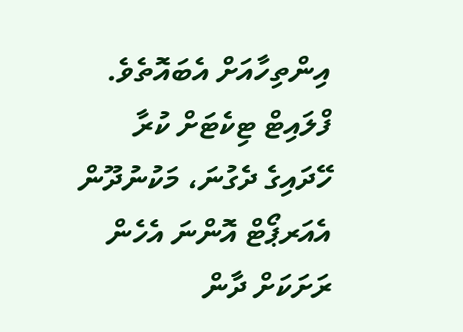އިންތިހާއަށް އެބައޮތެވެ. ފްލައިޓް ޓިކެޓަށް ކުރާ ހޭދައިގެ ދެގުނަ، މަކުނުދޫން އެއަރޕޯޓް އޮންނަ އެހެން ރަށަކަށް ދާން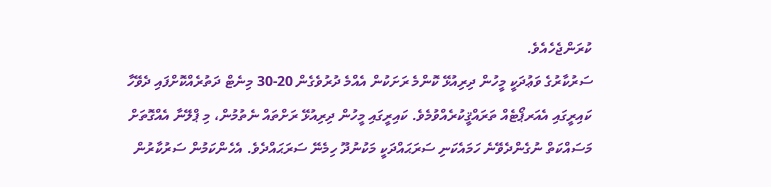ކުރަންޖެހެއެވެ.
ސަރުކާރުގެ ވަޢުދަކީ މީހުން ދިރިއުޅޭ ކޮންމެ ރަށަކުން އެއްމެ ދުރުވެގެން 20-30 މިނެޓް ދަތުރެއްކޮށްފައި ދެވޭހާ ކައިރީގައި އެއަރޕޯޓެއް ތަރައްޤީކުރެއްވުމެވެ. ކައިރީގައި މީހުން ދިރިއުޅޭ ރަށްތައް ނެތުމުން، މި ޕްލޭނާ އެއްގޮތަށް މަސައްކަތް ނުގެންދެވޭނެ ހަމައެކަނި ސަރަޙައްދަކީ މަކުނުދޫ ހިމެނޭ ސަރަޙައްދެވެ. އެހެންކަމުން ސަރުކާރުން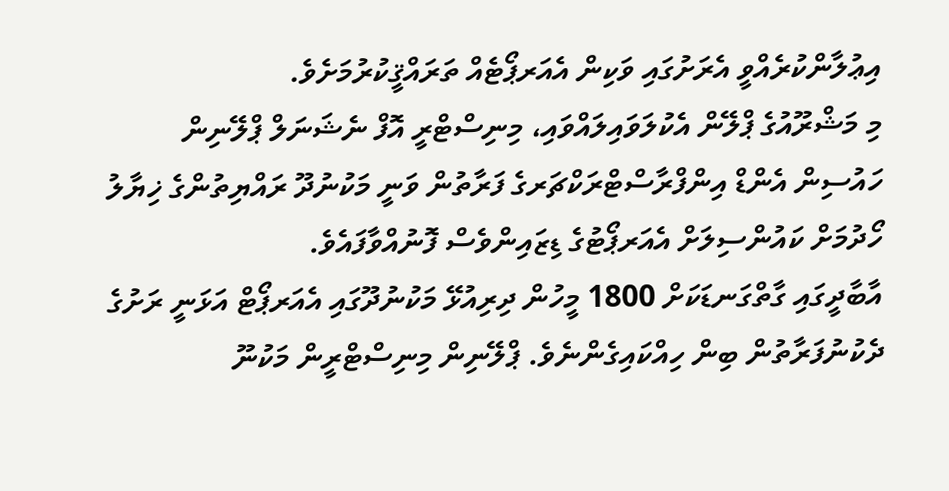އިޢުލާންކުރެއްވީ އެރަށުގައި ވަކިން އެއަރޕޯޓެއް ތަރައްޤީކުރުމަށެވެ.
މި މަޝްރޫއުގެ ޕްލޭން އެކުލަވައިލައްވައި، މިނިސްޓްރީ އޮފް ނެޝަނަލް ޕްލޭނިން ހައުސިން އެންޑް އިންފްރާސްޓްރަކްޗަރގެ ފަރާތުން ވަނީ މަކުނުދޫ ރައްޔިތުންގެ ޚިޔާލު ހޯދުމަށް ކައުންސިލަށް އެއަރޕޯޓުގެ ޑިޒައިންވެސް ފޮނުއްވާފައެވެ.
އާބާދީގައި ގާތްގަނޑަކަށް 1800 މީހުން ދިރިއުޅޭ މަކުނުދޫގައި އެއަރޕޯޓް އަޅަނީ ރަށުގެ ދެކުނުފަރާތުން ބިން ހިއްކައިގެންނެވެ. ޕްލޭނިން މިނިސްޓްރީން މަކުނޫ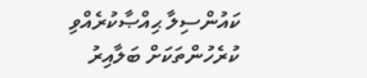ކައުންސިލާ ޙިއްޞާކުރެއްވި ކުރެހުންތަކަށް ބަލާއިރު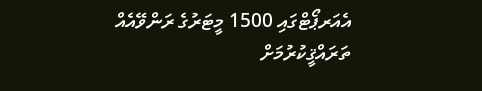އެއަރޕޯޓްގައި 1500 މީޓަރުގެ ރަންވޭއެއް ތަރައްޤީކުރުމަށް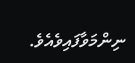ނިންމަވާފައިވެއެވެ.